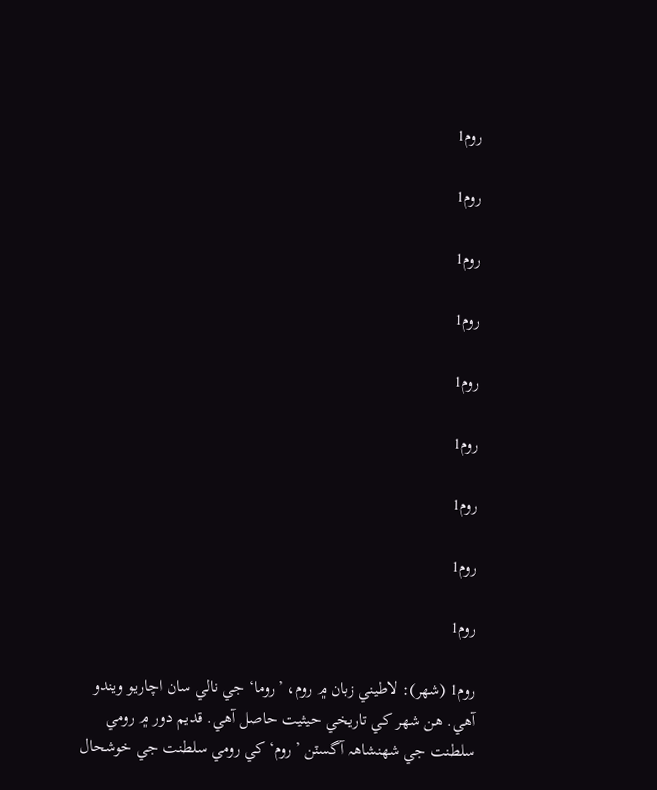روم1

روم1

روم1

روم1

روم1

روم1

روم1

روم1

روم1

روم1 (شھر): لاطيني زبان ۾ روم، ’روما‘ جي نالي سان اچاريو ويندو آهي. هن شھر کي تاريخي حيثيت حاصل آهي. قديم دور ۾ رومي سلطنت جي شهنشاھہ آگسٽن ’روم‘ کي رومي سلطنت جي خوشحال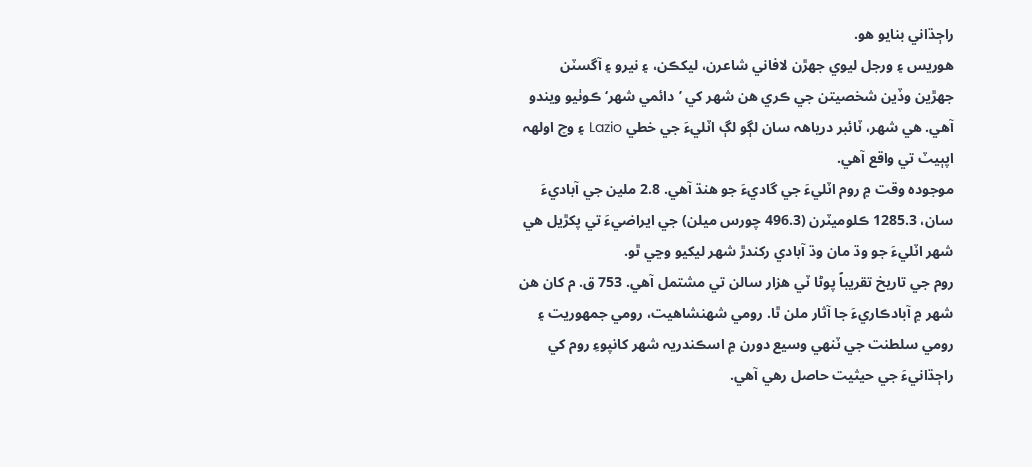راڄڌاني بنايو هو.
هوريس ۽ ورجل ليوي جهڙن لافاني شاعرن، ليکڪن، ۽ نيرو ۽ آگسٽن جهڙين وڏين شخصيتن جي ڪري هن شھر کي ’دائمي شھر‘ ڪوٺيو ويندو آهي. هي شهر، ٽائبر درياھہ سان لڳو لڳ اٽليءَ جي خطي Lazio ۽ وچ اولھہ اپٻيٽ تي واقع آهي.
موجودہ وقت ۾ روم اٽليءَ جي گاديءَ جو هنڌ آهي. 2.8 ملين جي آباديءَ سان، 1285.3 ڪلوميٽرن (496.3 چورس ميلن) جي ايراضيءَ تي پکڙيل هي شھر اٽليءَ جو وڌ مان وڌ آبادي رکندڙ شھر ليکيو وڃي ٿو.
روم جي تاريخ تقريباً پوڻا ٽي هزار سالن تي مشتمل آهي. 753 ق. م کان هن شھر ۾ آبادڪاريءَ جا آثار ملن ٿا. رومي شهنشاهيت، رومي جمهوريت ۽ رومي سلطنت جي ٽنهي وسيع دورن ۾ اسڪندريہ شھر کانپوءِ روم کي راڄڌانيءَ جي حيثيت حاصل رهي آهي.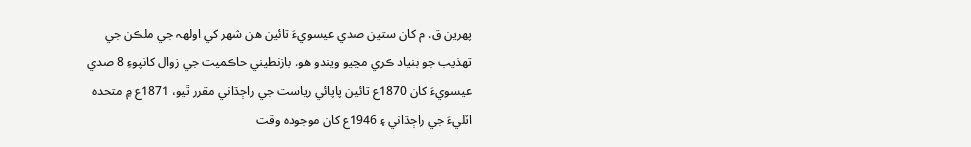پهرين ق. م کان ستين صدي عيسويءَ تائين هن شھر کي اولھہ جي ملڪن جي تھذيب جو بنياد ڪري مڃيو ويندو هو. بازنطيني حاڪميت جي زوال کانپوءِ 8 صدي عيسويءَ کان 1870ع تائين پاپائي رياست جي راڄڌاني مقرر ٿيو، 1871ع ۾ متحدہ اٽليءَ جي راڄڌاني ۽ 1946ع کان موجودہ وقت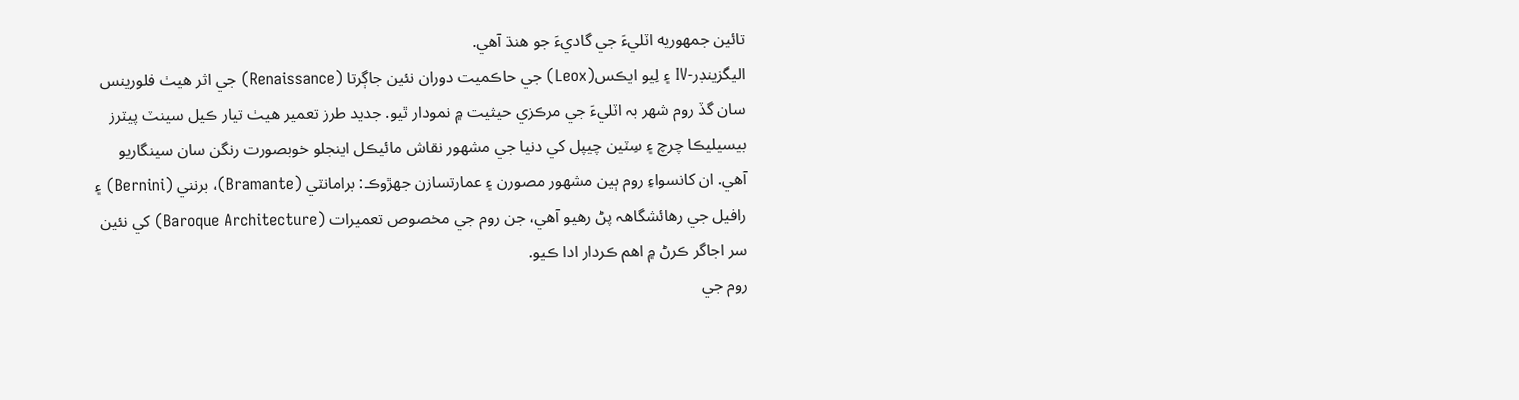تائين جمهوريه اٽليءَ جي گاديءَ جو هنڌ آهي.
اليگزينڊر-IV ۽ لِيو ايڪس(Leox) جي حاڪميت دوران نئين جاڳرتا (Renaissance) جي اثر هيٺ فلورينس سان گڏ روم شھر بہ اٽليءَ جي مرڪزي حيثيت ۾ نمودار ٿيو. جديد طرز تعمير هيٺ تيار ڪيل سينٽ پيٽرز بيسيليڪا چرچ ۽ سِٽين چيپل کي دنيا جي مشھور نقاش مائيڪل اينجلو خوبصورت رنگن سان سينگاريو آهي. ان کانسواءِ روم ٻين مشھور مصورن ۽ عمارتسازن جھڙوڪ: برامانٽي (Bramante)، برنني (Bernini) ۽ رافيل جي رهائشگاھہ پڻ رهيو آهي، جن روم جي مخصوص تعميرات (Baroque Architecture) کي نئين سر اجاگر ڪرڻ ۾ اهم ڪردار ادا ڪيو.
روم جي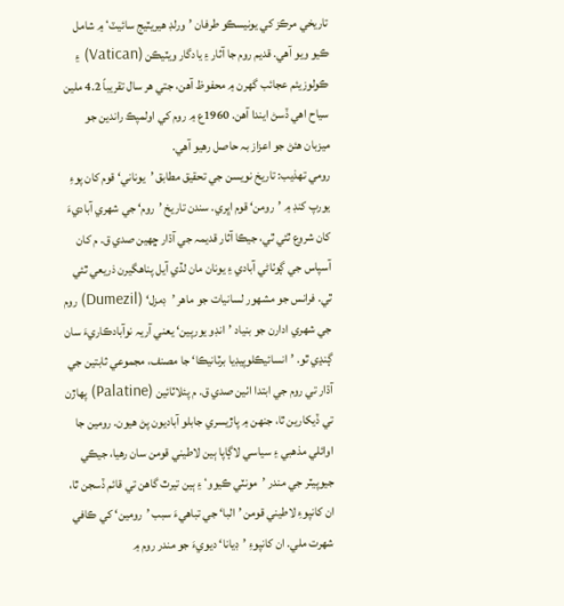تاريخي مرڪز کي يونيسڪو طرفان ’ورلڊ هيريٽيج سائيٽ‘ ۾ شامل ڪيو ويو آهي. قديم روم جا آثار ۽ يادگار ويٽيڪن (Vatican) ۽ ڪولوزيئم عجائب گهرن ۾ محفوظ آهن، جتي هر سال تقريباً 4.2 ملين سياح اهي ڏسڻ ايندا آهن. 1960ع ۾ روم کي اولمپڪ راندين جو ميزبان هئڻ جو اعزاز بہ حاصل رهيو آهي.
رومي تھذيب: تاريخ نويسن جي تحقيق مطابق ’يوناني‘ قوم کان پوءِ يورپ کنڊ ۾ ’رومن‘ قوم اڀري. سندن تاريخ ’روم‘ جي شھري آباديءَ کان شروع ٿئي ٿي، جيڪا آثار قديمہ جي آڌار ڇهين صدي ق. م کان آسپاس جي ڳوٺاڻي آبادي ۽ يونان مان لڏي آيل پناهگيرن ذريعي ٿئي ٿي. فرانس جو مشھور لسانيات جو ماهر ’ڊمزل‘ (Dumezil) روم جي شھري ادارن جو بنياد ’انڊو يورپين‘ يعني آريہ نوآبادڪاريءَ سان ڳنڍي ٿو. ’انسائيڪلوپيڊيا برٽانيڪا‘ جا مصنف، مجموعي ثابتين جي آڌار تي روم جي ابتدا اٺين صدي ق. م پئلاٽائين (Palatine) پهاڙن تي ڏيکارين ٿا، جنهن ۾ پاڙيسري جابلو آباديون پڻ هيون. رومين جا اوائلي مذهبي ۽ سياسي لاڳاپا ٻين لاطيني قومن سان رهيا، جيڪي جيوپيٽر جي مندر ’مونٽي ڪيوو‘ ۽ ٻين تيرٿ گاهن تي قائم ڏسجن ٿا، ان کانپوءِ لاطيني قومن ’البا‘ جي تباهيءَ سبب ’رومين‘ کي ڪافي شھرت ملي. ان کانپوءِ ’ڊيانا‘ ديويءَ جو مندر روم ۾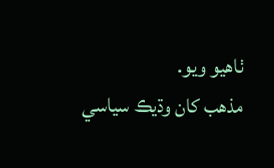ٺاهيو ويو.
مذهب کان وڌيڪ سياسي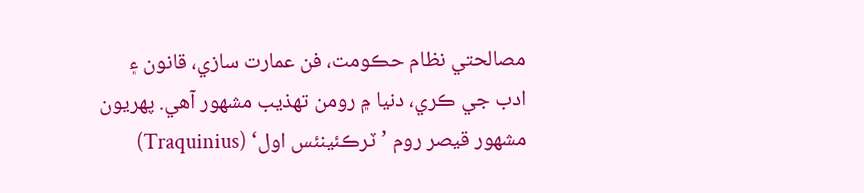مصالحتي نظام حڪومت، فن عمارت سازي، قانون ۽ ادب جي ڪري، دنيا ۾ رومن تھذيب مشھور آهي. پهريون مشھور قيصر روم ’ٽرڪئينئس اول‘ (Traquinius)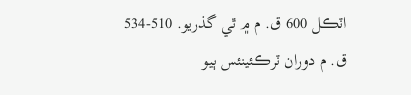اٽڪل 600 ق. م ۾ ٿي گذريو. 510-534 ق. م دوران ٽرڪئينئس ٻيو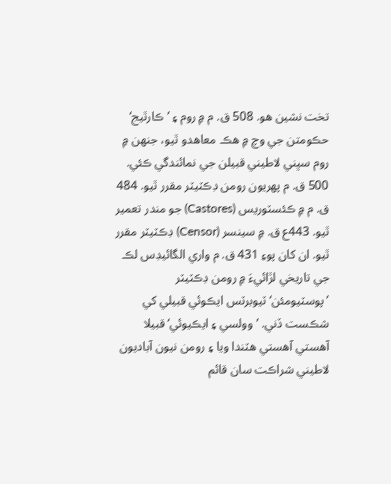تخت نشين هو. 508 ق. م ۾ روم ۽ ’ڪارٿيج‘ حڪومتن جي وچ ۾ هڪ معاهدو ٿيو، جنهن ۾ روم سڀني لاطيني قبيلن جي نمائندگي ڪئي. 500 ق. م پهريون رومن ڊڪٽيٽر مقرر ٿيو. 484 ق. م ۾ ڪئسٽوريس (Castores) جو مندر تعمير ٿيو. 443ع ق. ۾ سينسر (Censor) ڊڪٽيٽر مقرر ٿيو. ان کان پوءِ 431 ق. م واري الگائيڊس لڪ جي تاريخي لڙائيءَ ۾ رومن ڊڪٽيٽر ’پوسٽيومئن‘ ٽيوبرٽس ايڪوئي قبيلي کي شڪست ڏني. ’وولسي ۽ ايڪيوئي‘ قبيلا آهستي آهستي هٽندا ويا ۽ رومن نيون آباديون لاطيني شراڪت سان قائم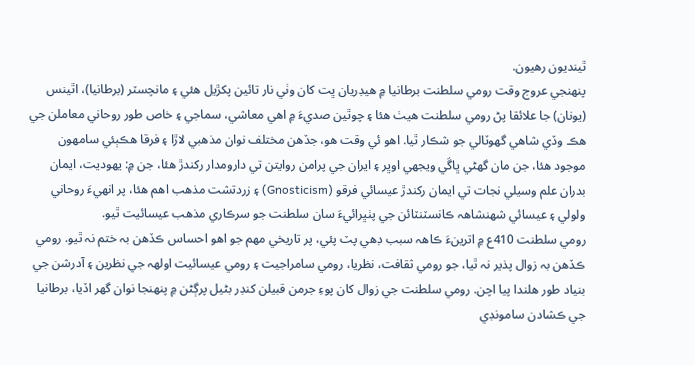ٿينديون رهيون.
پنھنجي عروج وقت رومي سلطنت برطانيا ۾ هيڊريان ڀت کان وٺي نار تائين پکڙيل هئي ۽ مانچسٽر (برطانيا)، اٿينس (يونان) جا علائقا پڻ رومي سلطنت هيٺ هئا ۽ چوٿين صديءَ ۾ اهي معاشي، سماجي ۽ خاص طور روحاني معاملن جي هڪ وڏي شاهي گهوٽالي جو شڪار ٿيا. اهو ئي وقت هو، جڏهن مختلف نوان مذهبي لاڙا ۽ فرقا هڪٻئي سامهون موجود هئا، جن مان گهڻي ڀاڱي ويجهي اوڀر ۽ ايران جي پرامن روايتن تي دارومدار رکندڙ هئا، جن ۾: يهوديت، ايمان بدران علم وسيلي نجات تي ايمان رکندڙ عيسائي فرقو (Gnosticism) ۽ زردتشت مذهب اهم هئا، پر انهيءَ روحاني ولولي ۽ عيسائي شهنشاھہ ڪانسٽنٽائن جي پٺڀرائيءَ سان سلطنت جو سرڪاري مذهب عيسائيت ٿيو.
رومي سلطنت 410ع ۾ اترينءَ ڪاھہ سبب ڊهي پٽ پئي، پر تاريخي مھم جو اهو احساس ڪڏهن بہ ختم نہ ٿيو. رومي ڪڏهن بہ زوال پذير نہ ٿيا، جو رومي ثقافت، نظريا، رومي سامراجيت ۽ رومي عيسائيت اولھہ جي نظرين ۽ آدرشن جي بنياد طور هلندا پيا اچن. رومي سلطنت جي زوال کان پوءِ جرمن قبيلن کنڊر بڻيل پرڳڻن ۾ پنهنجا نوان گهر اڏيا، برطانيا جي ڪشادن سامونڊي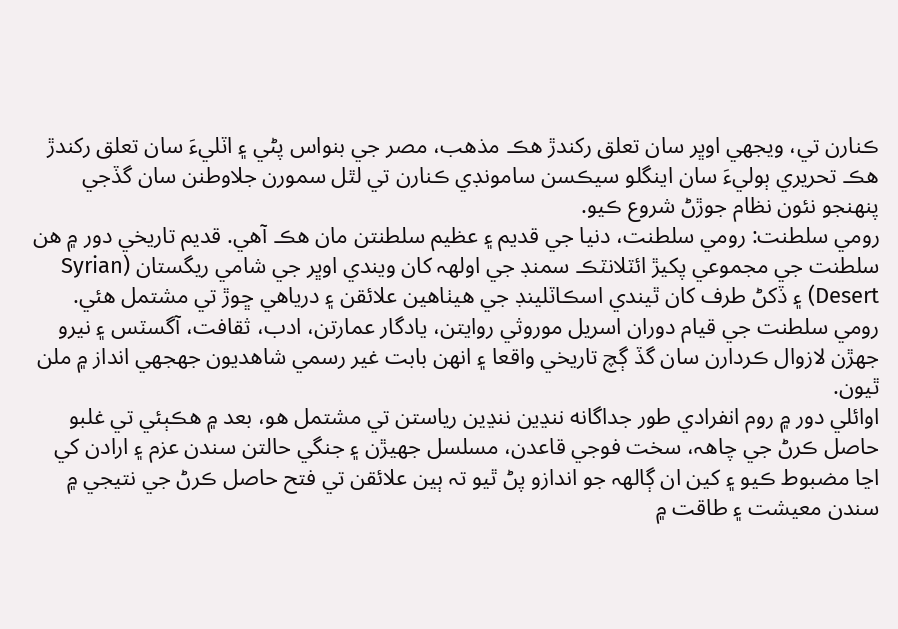ڪنارن تي، ويجهي اوڀر سان تعلق رکندڙ هڪ مذهب، مصر جي بنواس پڻي ۽ اٽليءَ سان تعلق رکندڙ هڪ تحريري ٻوليءَ سان اينگلو سيڪسن سامونڊي ڪنارن تي لٿل سمورن جلاوطنن سان گڏجي پنهنجو نئون نظام جوڙڻ شروع ڪيو.
رومي سلطنت: رومي سلطنت، دنيا جي قديم ۽ عظيم سلطنتن مان هڪ آهي. قديم تاريخي دور ۾ هن سلطنت جي مجموعي پکيڙ ائٽلانٽڪ سمنڊ جي اولھہ کان ويندي اوڀر جي شامي ريگستان (Syrian Desert) ۽ ڏکڻ طرف کان ٿيندي اسڪاٽلينڊ جي هيٺاهين علائقن ۽ درياهي ڇوڙ تي مشتمل هئي.
رومي سلطنت جي قيام دوران اسريل موروثي روايتن، يادگار عمارتن، ادب، ثقافت، آگسٽس ۽ نيرو جهڙن لازوال ڪردارن سان گڏ ڳچ تاريخي واقعا ۽ انهن بابت غير رسمي شاهديون جهجهي انداز ۾ ملن ٿيون.
اوائلي دور ۾ روم انفرادي طور جداگانه ننڍين ننڍين رياستن تي مشتمل هو، بعد ۾ هڪٻئي تي غلبو حاصل ڪرڻ جي چاھہ، سخت فوجي قاعدن، مسلسل جهيڙن ۽ جنگي حالتن سندن عزم ۽ ارادن کي اڃا مضبوط ڪيو ۽ کين ان ڳالھہ جو اندازو پڻ ٿيو تہ ٻين علائقن تي فتح حاصل ڪرڻ جي نتيجي ۾ سندن معيشت ۽ طاقت ۾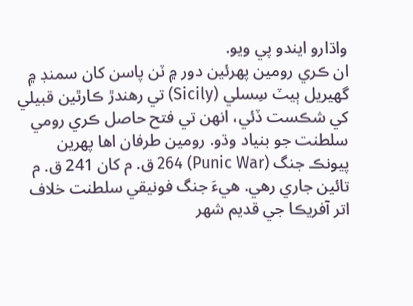واڌارو ايندو پي ويو.
ان ڪري رومين پهرئين دور ۾ ٽن پاسن کان سمنڊ ۾ گهيريل ٻيٽ سِسلي (Sicily) تي رهندڙ ڪارٿين قبيلي کي شڪست ڏئي، انهن تي فتح حاصل ڪري رومي سلطنت جو بنياد وڌو. رومين طرفان اها پهرين پيونڪ جنگ (Punic War) 264 ق. م کان 241 ق. م تائين جاري رهي. هيءَ جنگ فونيقي سلطنت خلاف اتر آفريڪا جي قديم شھر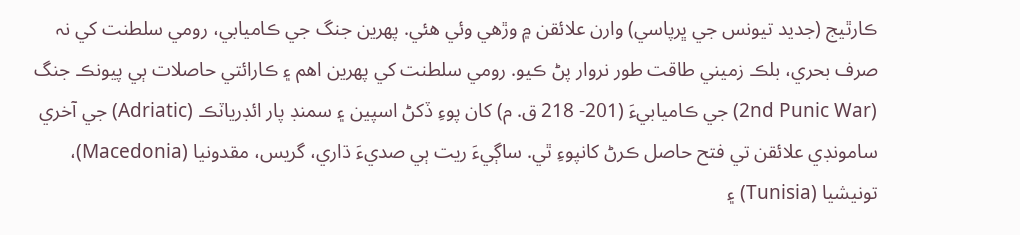ڪارٿيج (جديد تيونس جي ڀرپاسي) وارن علائقن ۾ وڙهي وئي هئي. پهرين جنگ جي ڪاميابي، رومي سلطنت کي نہ صرف بحري، بلڪ زميني طاقت طور نروار پڻ ڪيو. رومي سلطنت کي پهرين اهم ۽ ڪارائتي حاصلات ٻي پيونڪ جنگ (2nd Punic War) جي ڪاميابيءَ (201- 218 ق. م) کان پوءِ ڏکڻ اسپين ۽ سمنڊ پار ائڊرياٽڪ (Adriatic) جي آخري سامونڊي علائقن تي فتح حاصل ڪرڻ کانپوءِ ٿي. ساڳيءَ ريت ٻي صديءَ ڌاري، گريس، مقدونيا (Macedonia)، تونيشيا (Tunisia) ۽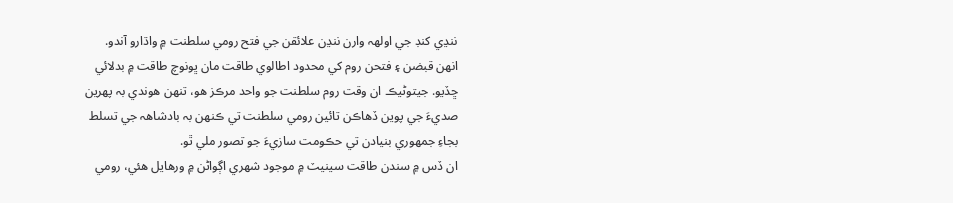ننڍي کنڊ جي اولھہ وارن ننڍن علائقن جي فتح رومي سلطنت ۾ واڌارو آندو.
انهن قبضن ۽ فتحن روم کي محدود اطالوي طاقت مان ڀونوچ طاقت ۾ بدلائي ڇڏيو. جيتوڻيڪ ان وقت روم سلطنت جو واحد مرڪز هو، تنهن هوندي بہ پهرين صديءَ جي پوين ڏهاڪن تائين رومي سلطنت تي ڪنهن بہ بادشاھہ جي تسلط بجاءِ جمهوري بنيادن تي حڪومت سازيءَ جو تصور ملي ٿو.
ان ڏس ۾ سندن طاقت سينيٽ ۾ موجود شھري اڳواڻن ۾ ورهايل هئي، رومي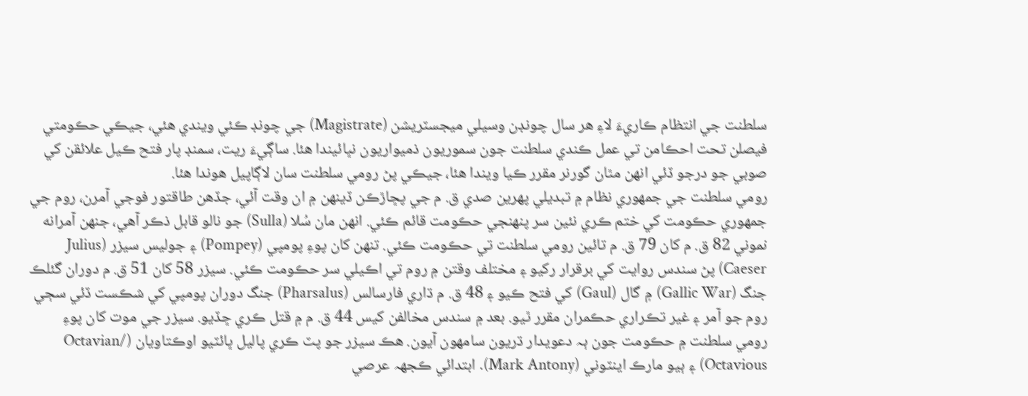سلطنت جي انتظام ڪاريءَ لاءِ هر سال چونڊن وسيلي ميجسٽريشن (Magistrate) جي چونڊ ڪئي ويندي هئي، جيڪي حڪومتي فيصلن تحت احڪامن تي عمل ڪندي سلطنت جون سموريون ذميواريون نڀائيندا هئا. ساڳيءَ ريت، سمنڊ پار فتح ڪيل علائقن کي صوبي جو درجو ڏئي انهن مٿان گورنر مقرر ڪيا ويندا هئا، جيڪي پڻ رومي سلطنت سان لاڳاپيل هوندا هئا.
رومي سلطنت جي جمهوري نظام ۾ تبديلي پهرين صدي ق. م جي پڇاڙڪن ڏينهن ۾ ان وقت آئي، جڏهن طاقتور فوجي آمرن، روم جي جمهوري حڪومت کي ختم ڪري نئين سر پنھنجي حڪومت قائم ڪئي. انهن مان سُلا (Sulla) جو نالو قابل ذڪر آهي، جنهن آمرانه نموني 82 ق. م کان 79 ق. م تائين رومي سلطنت تي حڪومت ڪئي. تنهن کان پوءِ پومپي (Pompey) ۽ جوليس سيزر (Julius Caeser) پڻ سندس روايت کي برقرار رکيو ۽ مختلف وقتن ۾ روم تي اڪيلي سر حڪومت ڪئي. سيزر 58 کان 51 ق. م دوران گئلڪ جنگ (Gallic War) ۾ گال (Gaul) کي فتح ڪيو ۽ 48 ق. م ڌاري فارسالس (Pharsalus) جنگ دوران پومپي کي شڪست ڏئي سڄي روم جو آمر ۽ غير تڪراري حڪمران مقرر ٿيو. بعد ۾ سندس مخالفن کيس 44 ق. م ۾ قتل ڪري ڇڏيو. سيزر جي موت کان پوءِ رومي سلطنت ۾ حڪومت جون ٻہ دعويدار ڌريون سامهون آيون. هڪ سيزر جو پٽ ڪري پاليل ڀائٽيو اوڪتاويان (Octavian/ Octavious) ۽ ٻيو مارڪ اينٽوني (Mark Antony). ابتدائي ڪجهہ عرصي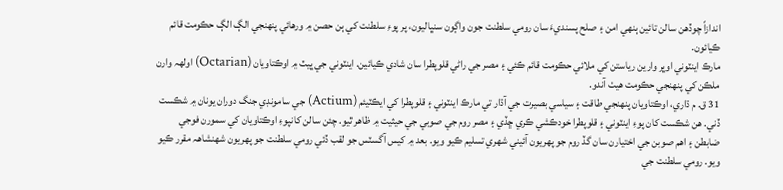اندازاً چوڏهن سالن تائين ٻنهي امن ۽ صلح پسنديءَ سان رومي سلطنت جون واڳون سنڀاليون، پر پوءِ سلطنت کي ٻن حصن ۾ ورهائي پنھنجي الڳ الڳ حڪومت قائم ڪيائون.
مارڪ اينٽوني اوڀر وارين رياستن کي ملائي حڪومت قائم ڪئي ۽ مصر جي راڻي قلوپطرا سان شادي ڪيائين. اينٽوني جي ڀيٽ ۾ اوڪتاويان (Octarian) اولھہ وارن ملڪن کي پنھنجي حڪومت هيٺ آندو.
31 ق. م ڌاري، اوڪتاويان پنھنجي طاقت ۽ سياسي بصيرت جي آڌار تي مارڪ اينٽوني ۽ قلوپطرا کي ايڪٽيئم (Actium) جي سامونڊي جنگ دوران يونان ۾ شڪست ڏني. هن شڪست کان پوءِ اينٽوني ۽ قلوپطرا خودڪشي ڪري ڇڏي ۽ مصر روم جي صوبي جي حيثيت ۾ ظاهر ٿيو. چئن سالن کانپوءِ اوڪتاويان کي سمورن فوجي ضابطن ۽ اهم صوبن جي اختيارن سان گڏ روم جو پهريون آئيني شھري تسليم ڪيو ويو. بعد ۾ کيس آگسٽس جو لقب ڏئي رومي سلطنت جو پهريون شهنشاھہ مقرر ڪيو ويو. رومي سلطنت جي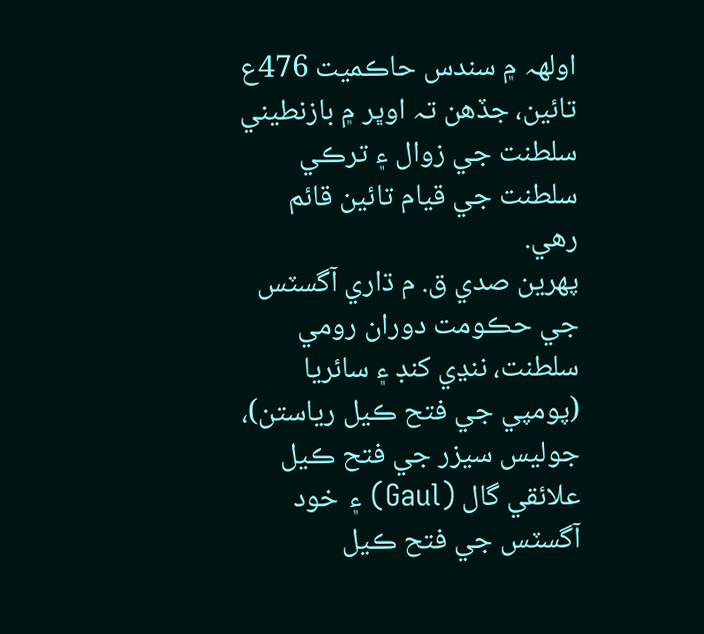اولھہ ۾ سندس حاڪميت 476ع تائين، جڏهن تہ اوڀر ۾ بازنطيني سلطنت جي زوال ۽ ترڪي سلطنت جي قيام تائين قائم رهي.
پهرين صدي ق. م ڌاري آگسٽس جي حڪومت دوران رومي سلطنت، ننڍي کنڊ ۽ سائريا (پومپي جي فتح ڪيل رياستن)، جوليس سيزر جي فتح ڪيل علائقي گال (Gaul) ۽ خود آگسٽس جي فتح ڪيل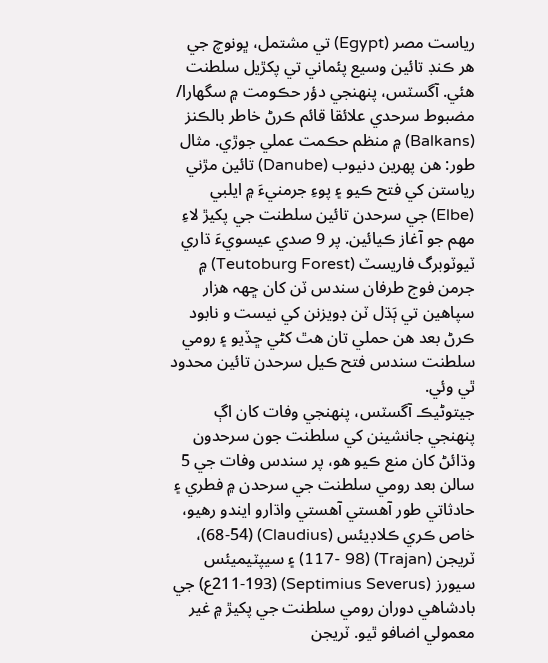رياست مصر (Egypt) تي مشتمل، ڀونوچ جي هر ڪنڊ تائين وسيع پئماني تي پکڙيل سلطنت هئي. آگسٽس، پنھنجي دؤر حڪومت ۾ سگهارا/ مضبوط سرحدي علائقا قائم ڪرڻ خاطر بالڪنز (Balkans) ۾ منظم حڪمت عملي جوڙي. مثال طور: هن پهرين دنيوب (Danube) تائين مڙني رياستن کي فتح ڪيو ۽ پوءِ جرمنيءَ ۾ ايلبي (Elbe) جي سرحدن تائين سلطنت جي پکيڙ لاءِ مھم جو آغاز ڪيائين. پر 9 صدي عيسويءَ ڌاري ٽيوٽوبرگ فاريسٽ (Teutoburg Forest) ۾ جرمن فوج طرفان سندس ٽن کان ڇھہ هزار سپاهين تي ٻَڌل ٽن ڊويزنن کي نيست و نابود ڪرڻ بعد هن حملي تان هٿ کڻي ڇڏيو ۽ رومي سلطنت سندس فتح ڪيل سرحدن تائين محدود ٿي وئي.
جيتوڻيڪ آگسٽس، پنھنجي وفات کان اڳ پنھنجي جانشينن کي سلطنت جون سرحدون وڌائڻ کان منع ڪيو هو، پر سندس وفات جي 5 سالن بعد رومي سلطنت جي سرحدن ۾ فطري ۽ حادثاتي طور آهستي آهستي واڌارو ايندو رهيو، خاص ڪري ڪلاڊيئس (Claudius) (68-54)، ٽريجن (Trajan) (117- 98) ۽ سيپٽيميئس سيورز (Septimius Severus) (211-193ع) جي بادشاهي دوران رومي سلطنت جي پکيڙ ۾ غير معمولي اضافو ٿيو. ٽريجن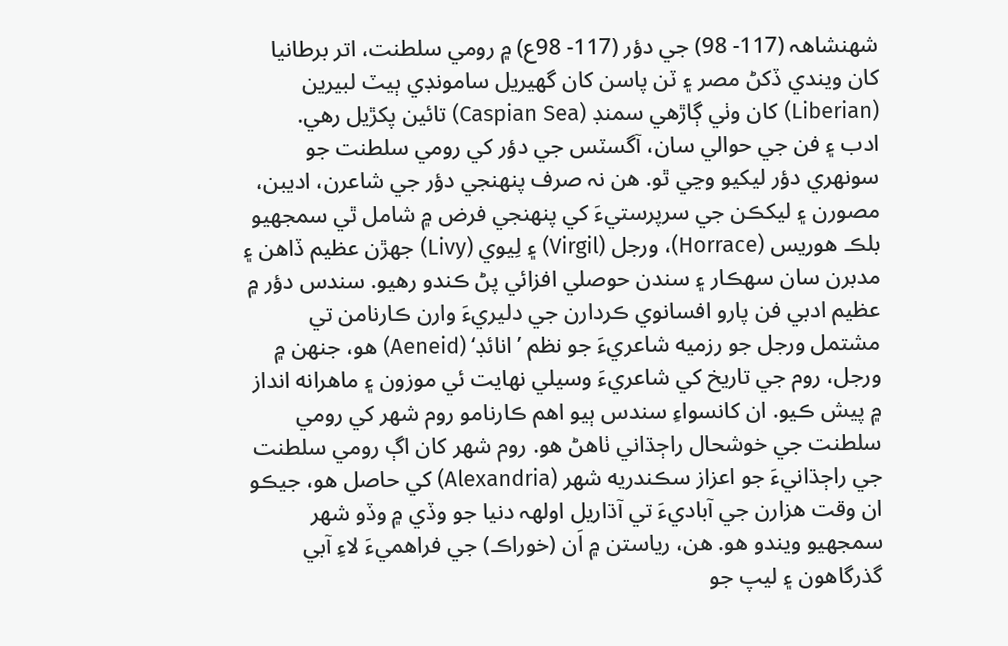شهنشاھہ (117- 98) جي دؤر (117- 98ع) ۾ رومي سلطنت، اتر برطانيا کان ويندي ڏکڻ مصر ۽ ٽن پاسن کان گهيريل سامونڊي ٻيٽ لبيرين (Liberian) کان وٺي ڳاڙهي سمنڊ (Caspian Sea) تائين پکڙيل رهي.
ادب ۽ فن جي حوالي سان، آگسٽس جي دؤر کي رومي سلطنت جو سونهري دؤر ليکيو وڃي ٿو. هن نہ صرف پنھنجي دؤر جي شاعرن، اديبن، مصورن ۽ ليکڪن جي سرپرستيءَ کي پنھنجي فرض ۾ شامل ٿي سمجهيو بلڪ هوريس (Horrace)، ورجل (Virgil) ۽ لِيوي (Livy) جهڙن عظيم ڏاهن ۽ مدبرن سان سهڪار ۽ سندن حوصلي افزائي پڻ ڪندو رهيو. سندس دؤر ۾ عظيم ادبي فن پارو افسانوي ڪردارن جي دليريءَ وارن ڪارنامن تي مشتمل ورجل جو رزميه شاعريءَ جو نظم ’انائڊ‘ (Aeneid) هو، جنهن ۾ ورجل، روم جي تاريخ کي شاعريءَ وسيلي نهايت ئي موزون ۽ ماهرانه انداز ۾ پيش ڪيو. ان کانسواءِ سندس ٻيو اهم ڪارنامو روم شھر کي رومي سلطنت جي خوشحال راڄڌاني ٺاهڻ هو. روم شھر کان اڳ رومي سلطنت جي راڄڌانيءَ جو اعزاز سڪندريه شھر (Alexandria) کي حاصل هو، جيڪو ان وقت هزارن جي آباديءَ تي آڌاريل اولھہ دنيا جو وڏي ۾ وڏو شھر سمجهيو ويندو هو. هن، رياستن ۾ اَن (خوراڪ) جي فراهميءَ لاءِ آبي گذرگاهون ۽ ليپ جو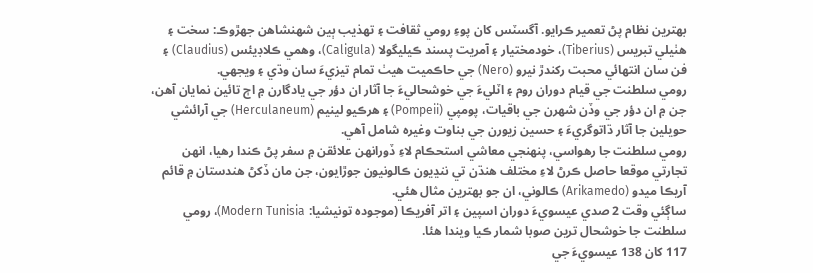بھترين نظام پڻ تعمير ڪرايو. آگسٽس کان پوءِ رومي ثقافت ۽ تھذيب ٻين شهنشاهن جھڙوڪ: سخت ۽ هٺيلي تبريس (Tiberius)، خودمختيار ۽ آمريت پسند ڪيليگولا (Caligula)، وهمي ڪلاڊيئس (Claudius) ۽ فن سان انتهائي محبت رکندڙ نيرو (Nero) جي حاڪميت هيٺ تمام تيزيءَ سان وڌي ۽ ويجهي.
رومي سلطنت جي قيام دوران روم ۽ اٽليءَ جي خوشحاليءَ جا آثار ان دؤر جي يادگارن ۾ اڄ تائين نمايان آهن، جن ۾ ان دؤر جي وڏن شهرن جي باقيات، پومپي (Pompeii) ۽ هرڪيو لينيم (Herculaneum) جي آرائشي حويلين جا آثار ڌاتوگريءَ ۽ حسين زيورن جي بناوت وغيرہ شامل آهي.
رومي سلطنت جا رهواسي، پنھنجي معاشي استحڪام لاءِ ڏورانهن علائقن ۾ سفر پڻ ڪندا رهيا، انهن تجارتي موقعا حاصل ڪرڻ لاءِ مختلف هنڌن تي ننڍيون ڪالونيون جوڙايون، جن مان ڏکڻ هندستان ۾ قائم آريڪا ميدو (Arikamedo) ڪالوني، ان جو بھترين مثال هئي.
ساڳئي وقت 2 صدي عيسويءَ دوران اسپين ۽ اتر آفريڪا (موجودہ تونيشيا: Modern Tunisia)، رومي سلطنت جا خوشحال ترين صوبا شمار ڪيا ويندا هئا.
117 کان 138 عيسويءَ جي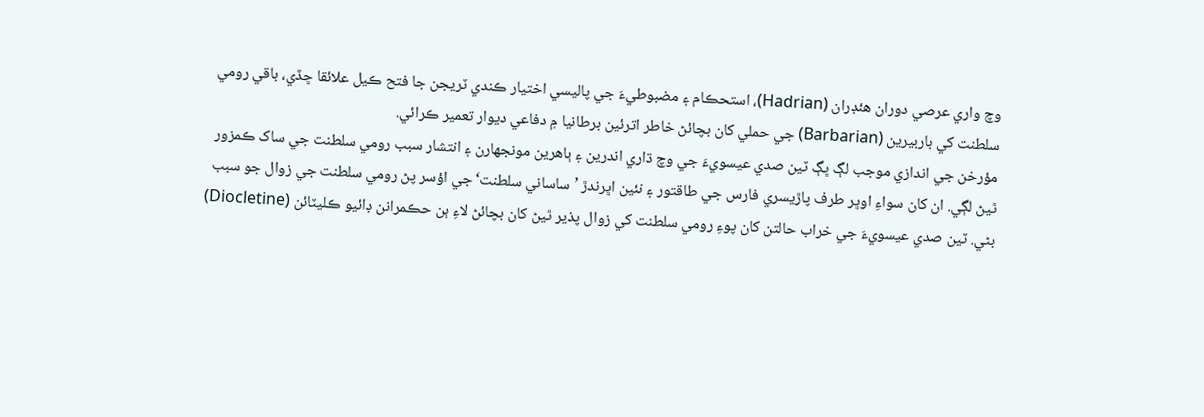وچ واري عرصي دوران هئڊران (Hadrian)، استحڪام ۽ مضبوطيءَ جي پاليسي اختيار ڪندي ٽريجن جا فتح ڪيل علائقا ڇڏي، باقي رومي سلطنت کي باربيرين (Barbarian) جي حملي کان بچائڻ خاطر اترئين برطانيا ۾ دفاعي ديوار تعمير ڪرائي.
مؤرخن جي اندازي موجب لڳ ڀڳ ٽين صدي عيسويءَ جي وچ ڌاري اندرين ۽ ٻاهرين مونجهارن ۽ انتشار سبب رومي سلطنت جي ساک ڪمزور ٿيڻ لڳي. ان کان سواءِ اوڀر طرف پاڙيسري فارس جي طاقتور ۽ نئين اڀرندڙ ’ساساني سلطنت‘ جي اؤسر پڻ رومي سلطنت جي زوال جو سبب بڻي. ٽين صدي عيسويءَ جي خراب حالتن کان پوءِ رومي سلطنت کي زوال پذير ٿيڻ کان بچائڻ لاءِ ٻن حڪمرانن ڊائيو ڪليٽائن (Diocletine)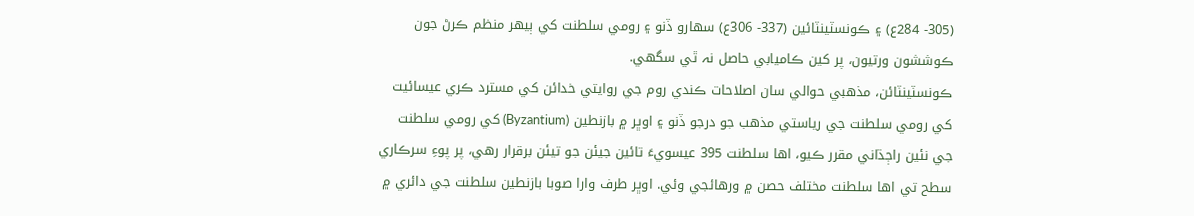(305- 284ع) ۽ ڪونسٽينٽائين (337- 306ع) سهارو ڏنو ۽ رومي سلطنت کي ٻيهر منظم ڪرڻ جون ڪوششون ورتيون، پر کين ڪاميابي حاصل نہ ٿي سگهي.
ڪونسٽينٽائن، مذهبي حوالي سان اصلاحات ڪندي روم جي روايتي خدائن کي مسترد ڪري عيسائيت کي رومي سلطنت جي رياستي مذهب جو درجو ڏنو ۽ اوڀر ۾ بازنطين (Byzantium) کي رومي سلطنت جي نئين راڄڌاني مقرر ڪيو، اها سلطنت 395 عيسويءَ تائين جيئن جو تيئن برقرار رهي، پر پوءِ سرڪاري سطح تي اها سلطنت مختلف حصن ۾ ورهائجي وئي. اوڀر طرف وارا صوبا بازنطين سلطنت جي دائري ۾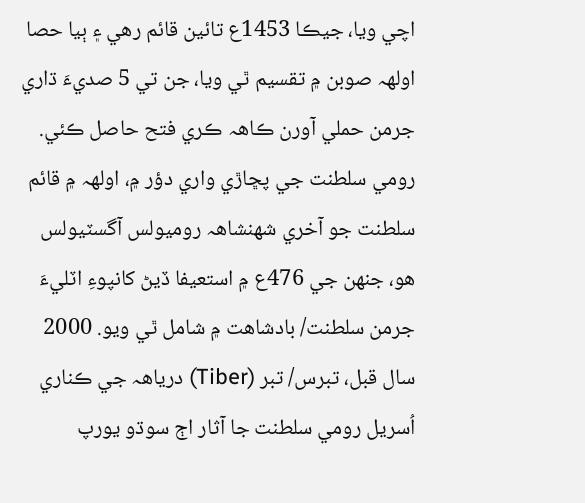اچي ويا، جيڪا 1453ع تائين قائم رهي ۽ ٻيا حصا اولھہ صوبن ۾ تقسيم ٿي ويا، جن تي 5 صديءَ ڌاري جرمن حملي آورن ڪاھہ ڪري فتح حاصل ڪئي.
رومي سلطنت جي پڇاڙي واري دؤر ۾، اولھہ ۾ قائم سلطنت جو آخري شهنشاھہ روميولس آگسٽيولس هو، جنهن جي 476ع ۾ استعيفا ڏيڻ کانپوءِ اٽليءَ جرمن سلطنت/ بادشاهت ۾ شامل ٿي ويو. 2000 سال قبل، تبرس/ تبر (Tiber) درياھہ جي ڪناري اُسريل رومي سلطنت جا آثار اڄ سوڌو يورپ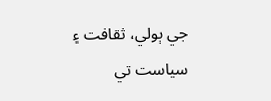جي ٻولي، ثقافت ۽ سياست تي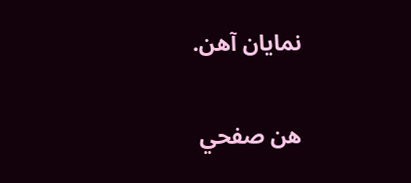نمايان آهن.


هن صفحي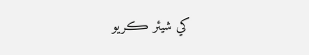کي شيئر ڪريو